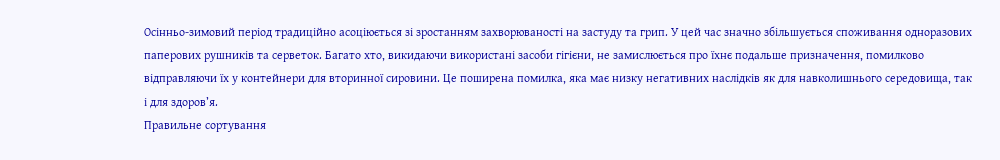Осінньо-зимовий період традиційно асоціюється зі зростанням захворюваності на застуду та грип. У цей час значно збільшується споживання одноразових паперових рушників та серветок. Багато хто, викидаючи використані засоби гігієни, не замислюється про їхнє подальше призначення, помилково відправляючи їх у контейнери для вторинної сировини. Це поширена помилка, яка має низку негативних наслідків як для навколишнього середовища, так і для здоров’я.
Правильне сортування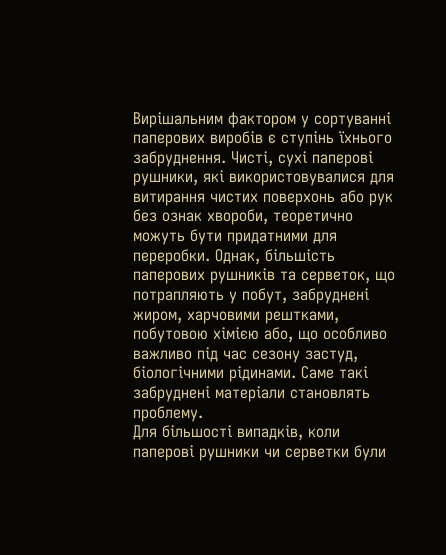Вирішальним фактором у сортуванні паперових виробів є ступінь їхнього забруднення. Чисті, сухі паперові рушники, які використовувалися для витирання чистих поверхонь або рук без ознак хвороби, теоретично можуть бути придатними для переробки. Однак, більшість паперових рушників та серветок, що потрапляють у побут, забруднені жиром, харчовими рештками, побутовою хімією або, що особливо важливо під час сезону застуд, біологічними рідинами. Саме такі забруднені матеріали становлять проблему.
Для більшості випадків, коли паперові рушники чи серветки були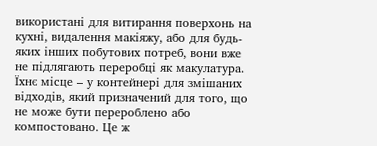використані для витирання поверхонь на кухні, видалення макіяжу, або для будь-яких інших побутових потреб, вони вже не підлягають переробці як макулатура. Їхнє місце – у контейнері для змішаних відходів, який призначений для того, що не може бути перероблено або компостовано. Це ж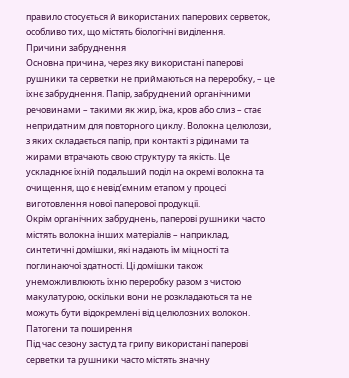правило стосується й використаних паперових серветок, особливо тих, що містять біологічні виділення.
Причини забруднення
Основна причина, через яку використані паперові рушники та серветки не приймаються на переробку, – це їхнє забруднення. Папір, забруднений органічними речовинами – такими як жир, їжа, кров або слиз – стає непридатним для повторного циклу. Волокна целюлози, з яких складається папір, при контакті з рідинами та жирами втрачають свою структуру та якість. Це ускладнює їхній подальший поділ на окремі волокна та очищення, що є невід’ємним етапом у процесі виготовлення нової паперової продукції.
Окрім органічних забруднень, паперові рушники часто містять волокна інших матеріалів – наприклад, синтетичні домішки, які надають їм міцності та поглинаючої здатності. Ці домішки також унеможливлюють їхню переробку разом з чистою макулатурою, оскільки вони не розкладаються та не можуть бути відокремлені від целюлозних волокон.
Патогени та поширення
Під час сезону застуд та грипу використані паперові серветки та рушники часто містять значну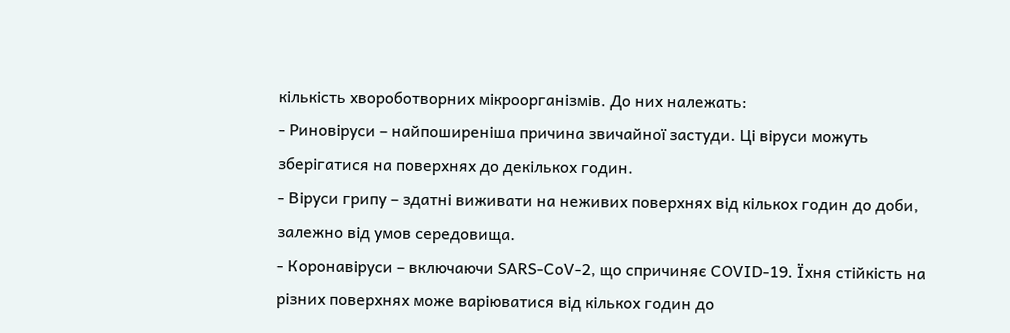кількість хвороботворних мікроорганізмів. До них належать:
- Риновіруси – найпоширеніша причина звичайної застуди. Ці віруси можуть зберігатися на поверхнях до декількох годин.
- Віруси грипу – здатні виживати на неживих поверхнях від кількох годин до доби, залежно від умов середовища.
- Коронавіруси – включаючи SARS-CoV-2, що спричиняє COVID-19. Їхня стійкість на різних поверхнях може варіюватися від кількох годин до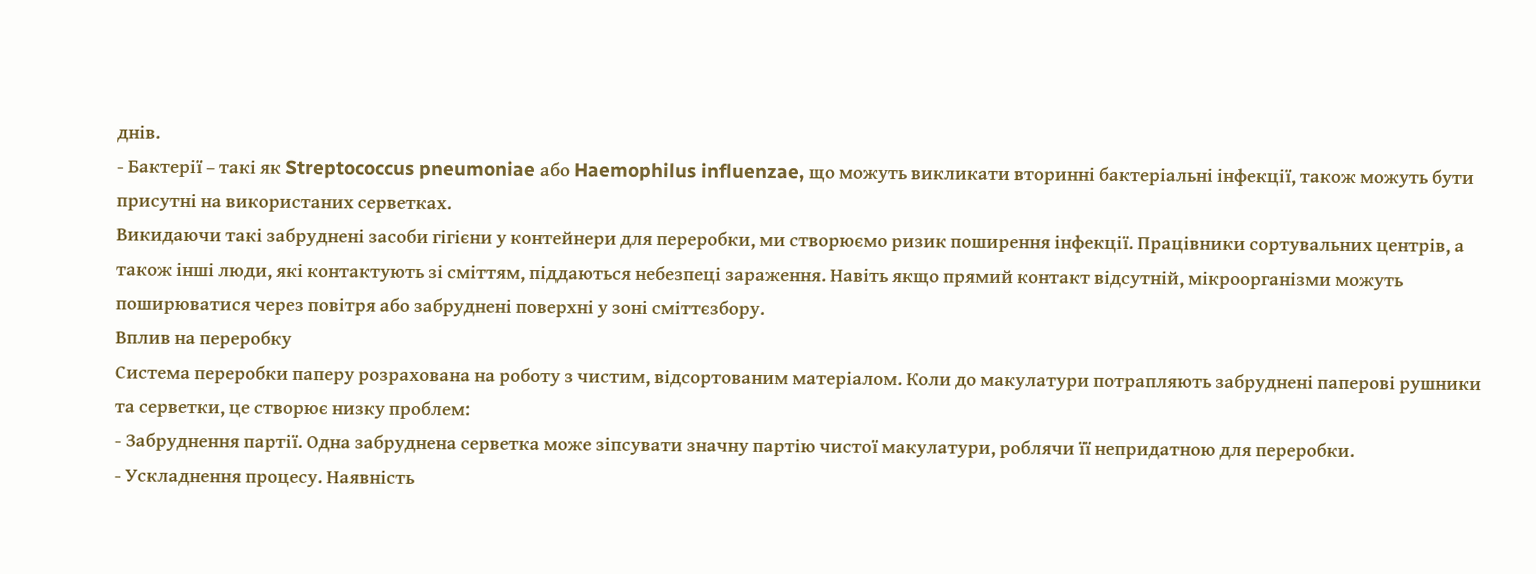днів.
- Бактерії – такі як Streptococcus pneumoniae або Haemophilus influenzae, що можуть викликати вторинні бактеріальні інфекції, також можуть бути присутні на використаних серветках.
Викидаючи такі забруднені засоби гігієни у контейнери для переробки, ми створюємо ризик поширення інфекції. Працівники сортувальних центрів, а також інші люди, які контактують зі сміттям, піддаються небезпеці зараження. Навіть якщо прямий контакт відсутній, мікроорганізми можуть поширюватися через повітря або забруднені поверхні у зоні сміттєзбору.
Вплив на переробку
Система переробки паперу розрахована на роботу з чистим, відсортованим матеріалом. Коли до макулатури потрапляють забруднені паперові рушники та серветки, це створює низку проблем:
- Забруднення партії. Одна забруднена серветка може зіпсувати значну партію чистої макулатури, роблячи її непридатною для переробки.
- Ускладнення процесу. Наявність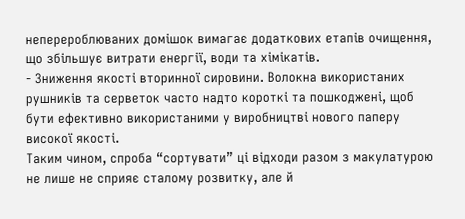неперероблюваних домішок вимагає додаткових етапів очищення, що збільшує витрати енергії, води та хімікатів.
- Зниження якості вторинної сировини. Волокна використаних рушників та серветок часто надто короткі та пошкоджені, щоб бути ефективно використаними у виробництві нового паперу високої якості.
Таким чином, спроба “сортувати” ці відходи разом з макулатурою не лише не сприяє сталому розвитку, але й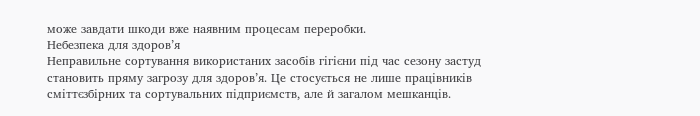може завдати шкоди вже наявним процесам переробки.
Небезпека для здоров’я
Неправильне сортування використаних засобів гігієни під час сезону застуд становить пряму загрозу для здоров’я. Це стосується не лише працівників сміттєзбірних та сортувальних підприємств, але й загалом мешканців.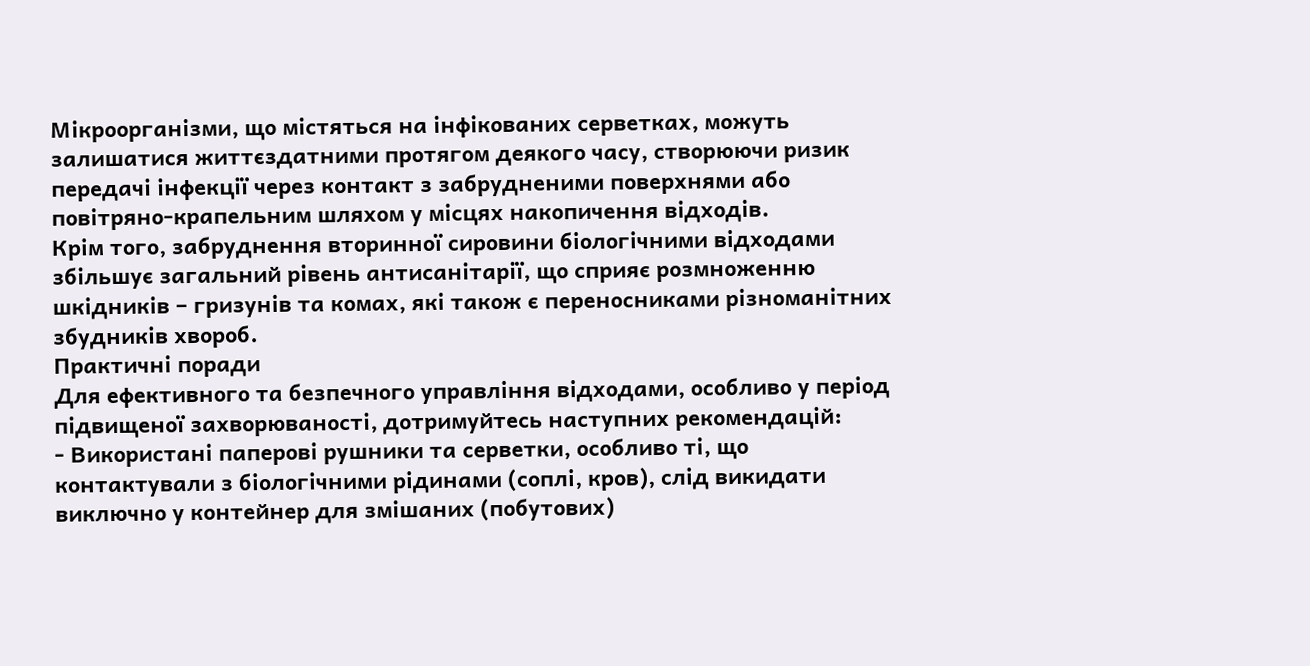Мікроорганізми, що містяться на інфікованих серветках, можуть залишатися життєздатними протягом деякого часу, створюючи ризик передачі інфекції через контакт з забрудненими поверхнями або повітряно-крапельним шляхом у місцях накопичення відходів.
Крім того, забруднення вторинної сировини біологічними відходами збільшує загальний рівень антисанітарії, що сприяє розмноженню шкідників – гризунів та комах, які також є переносниками різноманітних збудників хвороб.
Практичні поради
Для ефективного та безпечного управління відходами, особливо у період підвищеної захворюваності, дотримуйтесь наступних рекомендацій:
- Використані паперові рушники та серветки, особливо ті, що контактували з біологічними рідинами (соплі, кров), слід викидати виключно у контейнер для змішаних (побутових)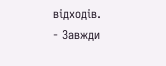відходів.
- Завжди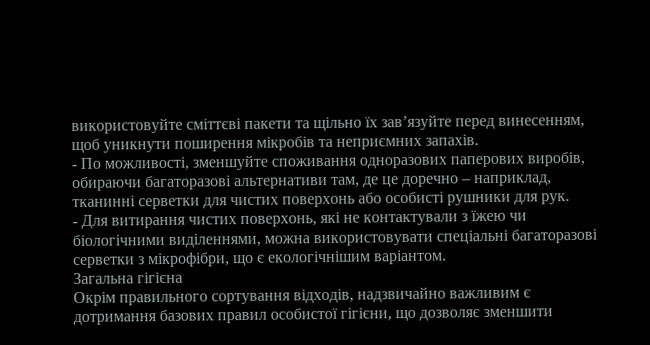використовуйте сміттєві пакети та щільно їх зав’язуйте перед винесенням, щоб уникнути поширення мікробів та неприємних запахів.
- По можливості, зменшуйте споживання одноразових паперових виробів, обираючи багаторазові альтернативи там, де це доречно – наприклад, тканинні серветки для чистих поверхонь або особисті рушники для рук.
- Для витирання чистих поверхонь, які не контактували з їжею чи біологічними виділеннями, можна використовувати спеціальні багаторазові серветки з мікрофібри, що є екологічнішим варіантом.
Загальна гігієна
Окрім правильного сортування відходів, надзвичайно важливим є дотримання базових правил особистої гігієни, що дозволяє зменшити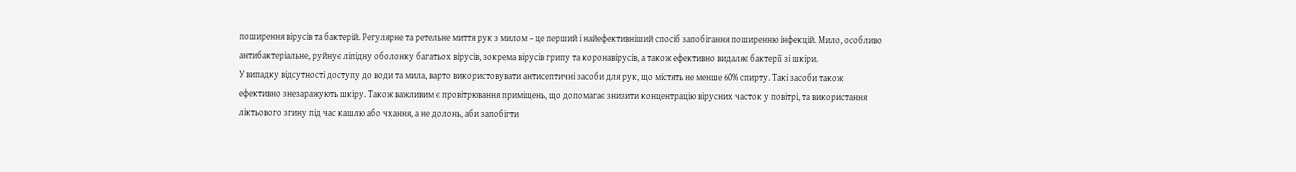поширення вірусів та бактерій. Регулярне та ретельне миття рук з милом – це перший і найефективніший спосіб запобігання поширенню інфекцій. Мило, особливо антибактеріальне, руйнує ліпідну оболонку багатьох вірусів, зокрема вірусів грипу та коронавірусів, а також ефективно видаляє бактерії зі шкіри.
У випадку відсутності доступу до води та мила, варто використовувати антисептичні засоби для рук, що містять не менше 60% спирту. Такі засоби також ефективно знезаражують шкіру. Також важливим є провітрювання приміщень, що допомагає знизити концентрацію вірусних часток у повітрі, та використання ліктьового згину під час кашлю або чхання, а не долонь, аби запобігти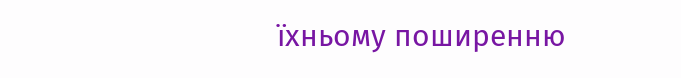їхньому поширенню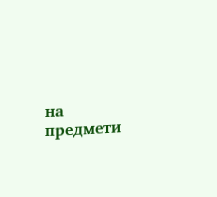на предмети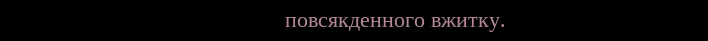повсякденного вжитку.